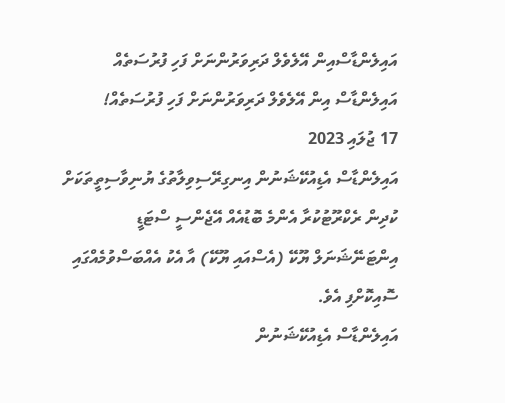އައިލެންޑާސްއިން އޭލެވެލް ދަރިވަރުންނަށް ފަހި ފުރުސަތެއް
އައިލެންޑާސް އިން އޭލެވެލް ދަރިވަރުންނަށް ފަހި ފުރުސަތެއް!
17 ޖުލައި 2023
އައިލެންޑާސް އެޑިއުކޭޝަނުން އިނގިރޭސިވިލާތުގެ ޔުނިވާސިތީތަކަށް ކުދިން ރެކްރޫޓުކުރާ އެންމެ ބޮޑުއެއް އޭޖެންސީ ސްޓަޑީ އިންޓަނޭޝަނަލް ޔޫކޭ (އެސްއައި ޔޫކޭ) އާ އެކު އެއްބަސްވުމެއްގައި ސޮއިކޮށްފި އެވެ.
އައިލެންޑާސް އެޑިއުކޭޝަނުން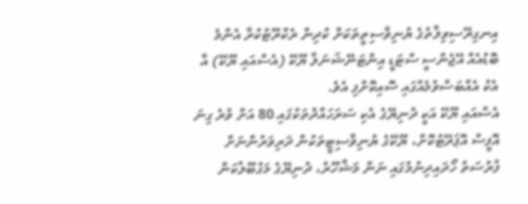އިނގިރޭސިވިލާތުގެ ޔުނިވާސިތީތަކަށް ކުދިން ރެކްރޫޓުކުރާ އެންމެ ބޮޑުއެއް އޭޖެންސީ ސްޓަޑީ އިންޓަނޭޝަނަލް ޔޫކޭ (އެސްއައި ޔޫކޭ) އާ އެކު އެއްބަސްވުމެއްގައި ސޮއިކޮށްފި އެވެ.
އެސްއައި ޔޫކޭ އަކީ ދުނިޔޭގެ އެކި ސަރަހައްދުތަކުގައި 80 އަށް ވުރެ ގިނަ އޮފީސް އޮޕަރޭޓުކޮށް، ޔޫކޭގެ ޔުނިވާސިޓީތަކުން ދަރިވަރުންނަށް ފުރުސަތު ހޯދައިދިނުމުގައި ނަން މަޝްހޫރު، ދުނިޔޭގެ މަގުބޫލުކަން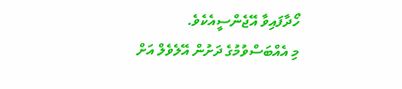ހޯދާފައިވާ އޭޖެންސީއެކެވެ.
މި އެއްބަސްވުމުގެ ދަށުން އޭލެވެލް އަށް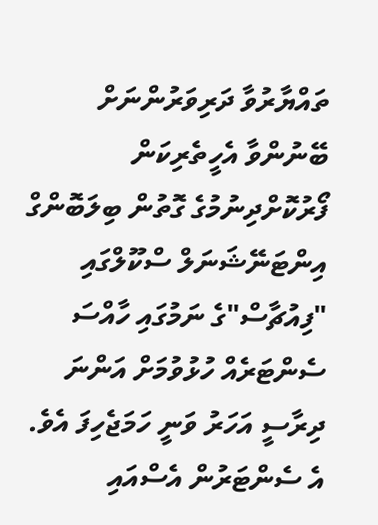ތައްޔާރުވާ ދަރިވަރުންނަށް ބޭނުންވާ އެހީތެރިކަން ފޯރުކޮށްދިނުމުގެ ގޮތުން ބިލަބޮންގް އިންޓަނޭޝަނަލް ސްކޫލްގައި "ފިއުޗާސް"ގެ ނަމުގައި ހާއްސަ ސެންޓަރެއް ހުޅުވުމަށް އަންނަ ދިރާސީ އަހަރު ވަނީ ހަމަޖެހިފަ އެވެ. އެ ސެންޓަރުން އެސްއައި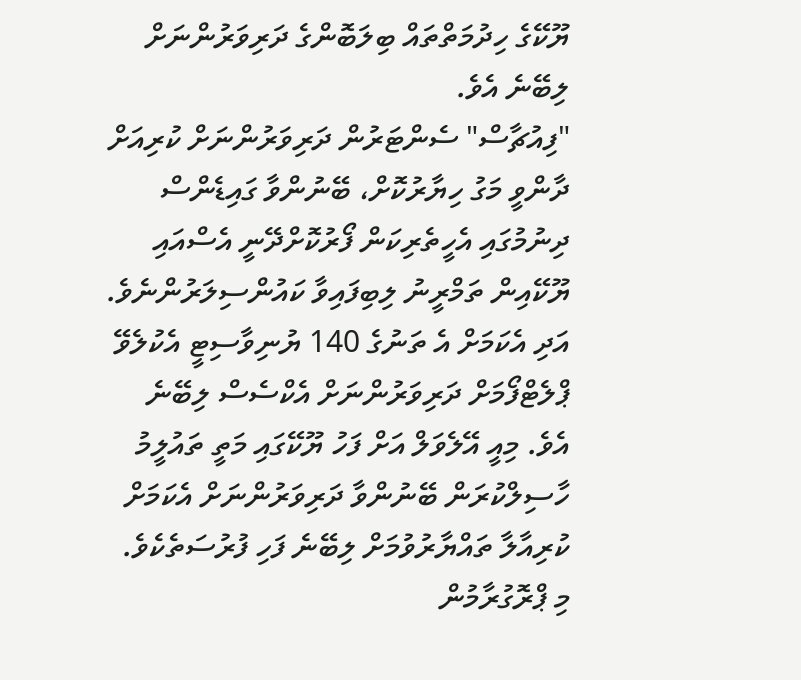ޔޫކޭގެ ހިދުމަތްތައް ބިލަބޮންގެ ދަރިވަރުންނަށް ލިބޭނެ އެވެ.
"ފިއުޗާސް" ސެންޓަރުން ދަރިވަރުންނަށް ކުރިއަށް ދާންވީ މަގު ހިޔާރުކޮށް، ބޭނުންވާ ގައިޑެންސް ދިނުމުގައި އެހީތެރިކަން ފޯރުކޮށްދޭނީ އެސްއައި ޔޫކޭއިން ތަމްރީނު ލިބިފައިވާ ކައުންސިލަރުންނެވެ. އަދި އެކަމަށް އެ ތަނުގެ 140 ޔުނިވާސިޓީ އެކުލެވޭ ޕްލެޓްފޯމަށް ދަރިވަރުންނަށް އެކްސެސް ލިބޭނެ އެވެ. މިއީ އޭލެވަލް އަށް ފަހު ޔޫކޭގައި މަތީ ތައުލީމު ހާސިލްކުރަން ބޭނުންވާ ދަރިވަރުންނަށް އެކަމަށް ކުރިއާލާ ތައްޔާރުވުމަށް ލިބޭނެ ފަހި ފުރުސަތެކެވެ.
މި ޕްރޮގުރާމުން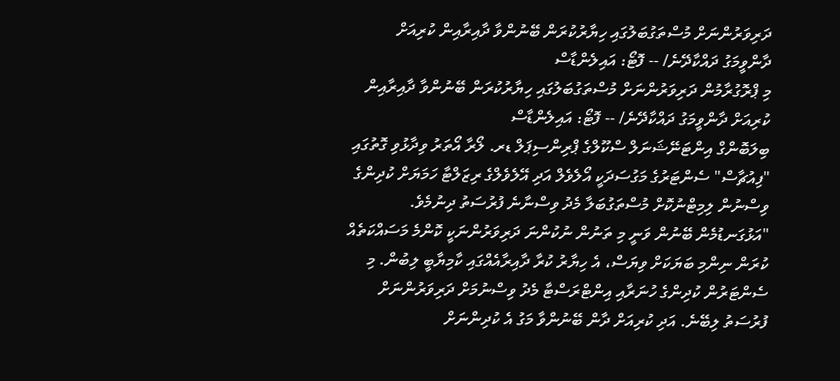ދަރިވަރުންނަށް މުސްތަގުބަލުގައި ހިޔާރުކުރަން ބޭނުންވާ ދާއިރާއިން ކުރިއަށް ދާންވީމަގު ދައްކާދޭނެ/ -- ފޮޓޯ: އައިލެންޑާސް
މި ޕްރޮގުރާމުން ދަރިވަރުންނަށް މުސްތަގުބަލުގައި ހިޔާރުކުރަން ބޭނުންވާ ދާއިރާއިން ކުރިއަށް ދާންވީމަގު ދައްކާދޭނެ/ -- ފޮޓޯ: އައިލެންޑާސް
ބިލަބޮންގް އިންޓަނޭޝަނަލް ސްކޫލްގެ ޕްރިންސިޕަލް ޑރ. ލޯރާ އޯތަރު ވިދާޅުވި ގޮތުގައި "ފިއުޗާސް" ސެންޓަރުގެ މަގުސަދަކީ އޯލެވެލް އަދި އޭލެވެލްގެ ރިޒަލްޓާ ހަމަޔަށް ކުދިންގެ ވިސްނުން ލިމިޓްނުކޮށް މުސްތަގުބަލާ މެދު ވިސްނާނެ ފުރުސަތު ދިނުމެވެ.
"އަޅުގަނޑުމެން ބޭނުން ވަނީ މި ތަނުން ނުކުންނަ ދަރިވަރުންނަކީ ކޮންމެ މަސައްކަތެއް ކުރަން ނިންމި ބަޔަކަށް ވިޔަސް، އެ ހިޔާރު ކުރާ ދާއިރާއެއްގައި ކާމިޔާބީ ލިބުން. މި ސެންޓަރުން ކުދިންގެ ހުނަރާއި އިންޓްރަސްޓާ މެދު ވިސްނުމަށް ދަރިވަރުންނަށް ފުރުސަތު ލިބޭނެ. އަދި ކުރިއަށް ދާން ބޭނުންވާ މަގު އެ ކުދިންނަށް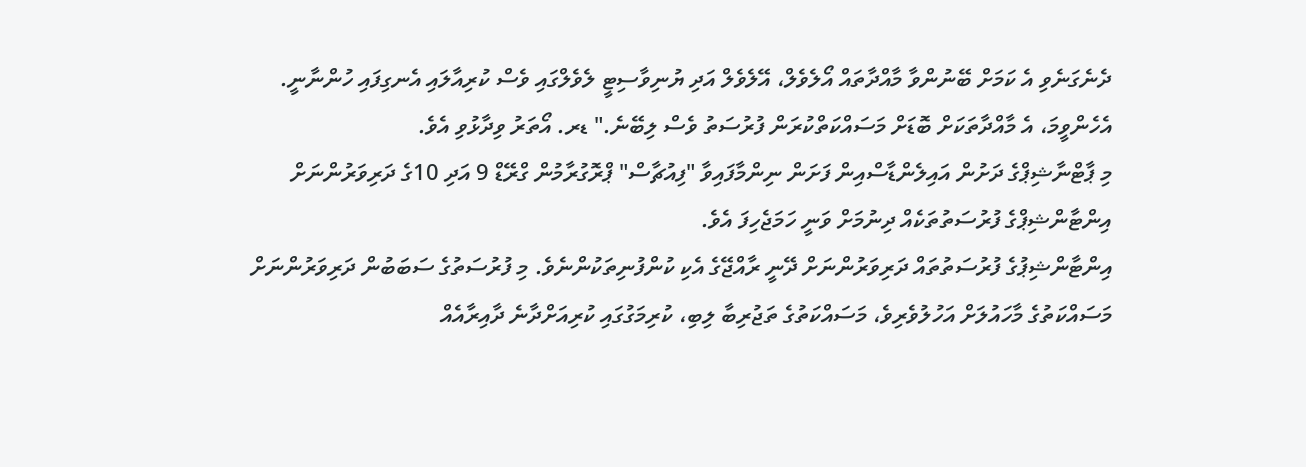ދެނެގަނެވި އެ ކަމަށް ބޭނުންވާ މާއްދާތައް އޯލެވެލް، އޭލެވެލް އަދި ޔުނިވާސިޓީ ލެވެލްގައި ވެސް ކުރިއާލައި އެނގިފައި ހުންނާނީ. އެހެންވީމަ، އެ މާއްދާތަކަށް ބޮޑަށް މަސައްކަތްކުރަން ފުރުސަތު ވެސް ލިބޭނެ." ޑރ. އޯތަރު ވިދާޅުވި އެވެ.
މި ޕާޓްނާޝިޕްގެ ދަށުން އައިލެންޑާސްއިން ފަށަން ނިންމާފައިވާ "ފިއުޗާސް" ޕްރޮގުރާމުން ގްރޭޑް 9 އަދި 10ގެ ދަރިވަރުންނަށް އިންޓާންޝިޕްގެ ފުރުސަތުތަކެއް ދިނުމަށް ވަނީ ހަމަޖެހިފަ އެވެ.
އިންޓާންޝިޕުގެ ފުރުސަތުތައް ދަރިވަރުންނަށް ދޭނީ ރާއްޖޭގެ އެކި ކުންފުނިތަކުންނެވެ. މި ފުރުސަތުގެ ސަބަބުން ދަރިވަރުންނަށް މަސައްކަތުގެ މާހައުލަށް އަހުލުވެރިވެ، މަސައްކަތުގެ ތަޖުރިބާ ލިބި، ކުރިމަގުގައި ކުރިއަށްދާނެ ދާއިރާއެއް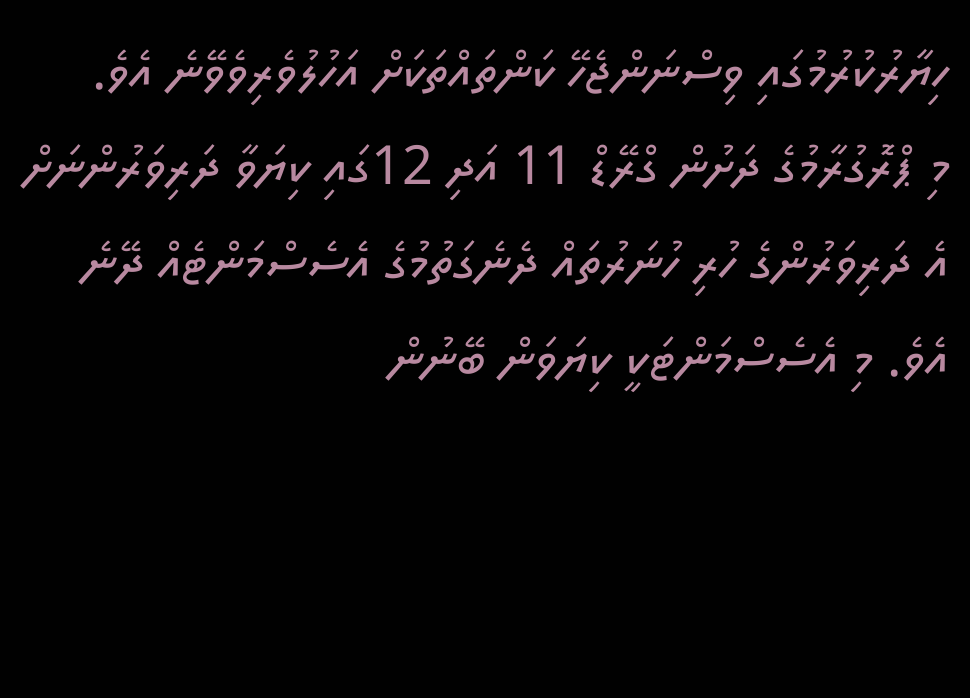ހިޔާރުކުރުމުގައި ވިސްނަންޖެހޭ ކަންތައްތަކަށް އަހުލުވެރިވެވޭނެ އެވެ.
މި ޕްރޮގުރާމުގެ ދަށުން ގްރޭޑް 11 އަދި 12ގައި ކިޔަވާ ދަރިވަރުންނަށް އެ ދަރިވަރުންގެ ހުރި ހުނަރުތައް ދެނެގަތުމުގެ އެސެސްމަންޓެއް ދޭނެ އެވެ. މި އެސެސްމަންޓަކީ ކިޔަވަން ބޭނުން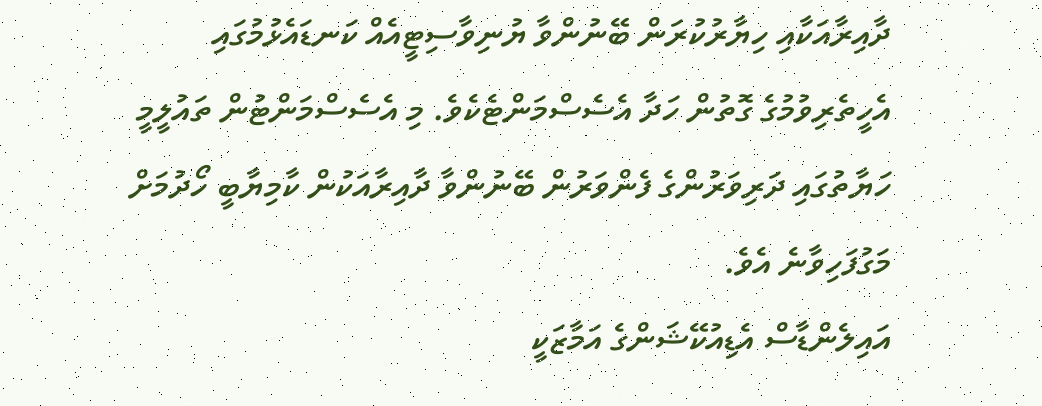ދާއިރާއަކާއި ހިޔާރުކުރަން ބޭނުންވާ ޔުނިވާސިޓީއެއް ކަނޑައެޅުމުގައި އެހީތެރިވުމުގެ ގޮތުން ހަދާ އެސެސްމަންޓެކެވެ. މި އެސެސްމަންޓުން ތައުލީމީ ހަޔާތުގައި ދަރިވަރުންގެ ފެންވަރުން ބޭނުންވާ ދާއިރާއަކުން ކާމިޔާބީ ހޯދުމަށް މަގުފަހިވާނެ އެވެ.
އައިލެންޑާސް އެޑިއުކޭޝަންގެ އަމާޒަކީ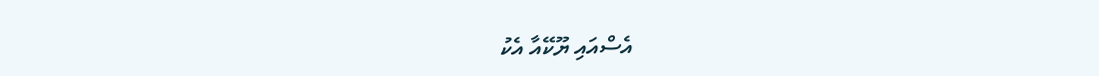އެސްއައި ޔޫކޭއާ އެކު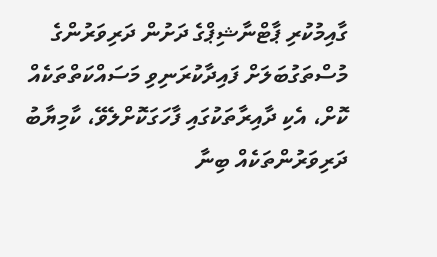ގާއިމުކުރި ޕާޓްނާޝިޕްގެ ދަށުން ދަރިވަރުންގެ މުސްތަގުބަލަށް ފައިދާކުރަނިވި މަސައްކަތްތަކެއް ކޮށް، އެކި ދާއިރާތަކުގައި ފާހަގަކޮށްލެވޭ، ކާމިޔާބު ދަރިވަރުންތަކެއް ބިނާ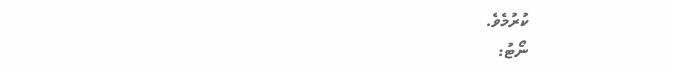ކުރުމެވެ.
ނޯޓު: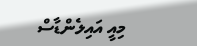މިއީ އައިލެންޑާސް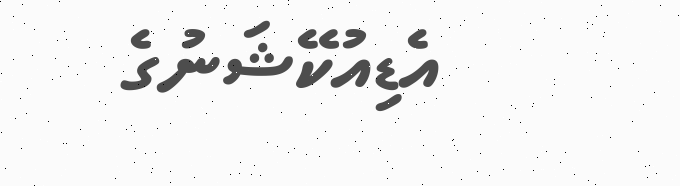އެޑިއުކޭޝަނުގެ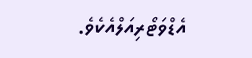އެޑްވަޓޯރިއަލްއެކެވެ.